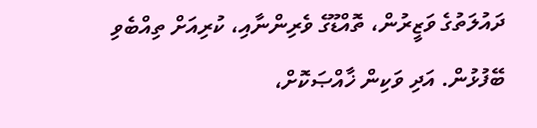ދައުލަތުގެ ވަޒީރުން، ތޮއްޑޫގެ ވެރިންނާއި، ކުރިއަށް ތިއްބެވި ބޭފުޅުން. އަދި ވަކިން ޚާއްޞަކޮށް،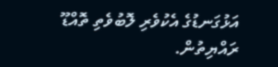އަޅުގަނޑުގެ އެކުވެރި ލޮބުވެތި ތޮއްޑޫ ރައްޔިތުން.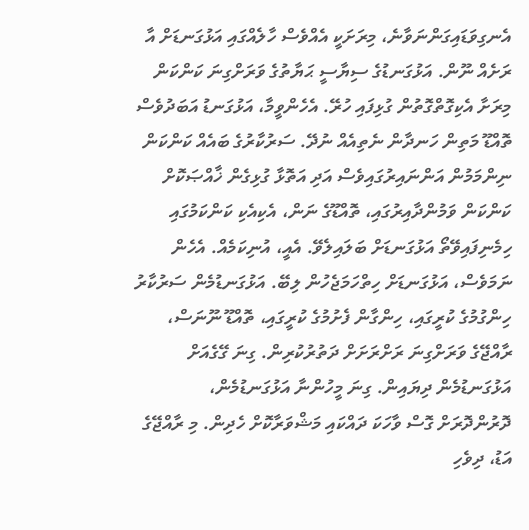އެނގިވަޑައިގަންނަވާނެ، މިރަށަކީ އެއްވެސް ހާލެއްގައި އަޅުގަނޑަށް އާ ރަށެއް ނޫން. އަޅުގަނޑުގެ ސިޔާސީ ޙަޔާތުގެ ވަރަށްގިނަ ކަންކަން މިރަށާ އެކިގޮތްގޮތުން ގުޅިފައި ހުރޭ. އެހެންވީމާ، އަޅުގަނޑު އަބަދުވެސް ތޮއްޑޫ މަތިން ހަނދާން ނެތިއެއް ނުދޭ. ސަރުކާރުގެ ބައެއް ކަންކަން ނިންމަމުން އަންނައިރުގައިވެސް އަދި އަތޮޅާ ގުޅިގެން ޚާއްޞަކޮށް ކަންކަން ވަމުންދާއިރުގައި، ތޮއްޑޫގެ ނަން، އެކިއެކި ކަންކަމުގައި ހިމެނިފައިވޭތޯ އަޅުގަނޑަށް ބަލައިލެވޭ. އެއީ، އުނިކަމެއް. އެހެން ނަމަވެސް، އަޅުގަނޑަށް ހިތްހަމަޖެހުން ލިބޭ. އަޅުގަނޑުމެން ސަރުކާރު ހިންގުމުގެ ކުރީގައި، ހިންގާން ފެށުމުގެ ކުރީގައި، ތޮއްޑޫ ނޫނަސް، ރާއްޖޭގެ ވަރަށްގިނަ ރަށްރަށަށް ދަތުރުކުރިން. ގިނަ ގޭގެއަށް އަޅުގަނޑުމެން ދިޔައިން. ގިނަ މީހުންނާ އަޅުގަނޑުމެން، ދޮރުންދޮރަށް ގޮސް ވާހަކަ ދައްކައި މަޝްވަރާކޮށް ހެދިން. މި ރާއްޖޭގެ އަޑު، ދިވެހި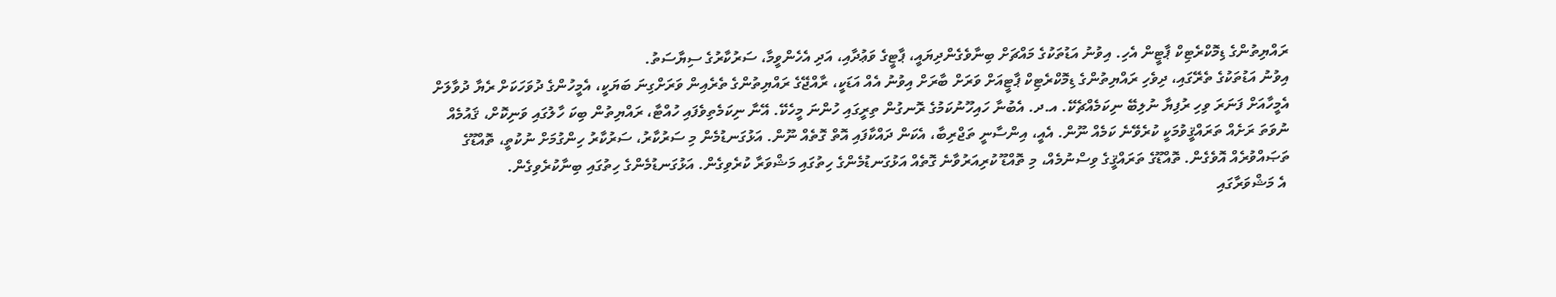ރައްޔިތުންގެ ޑިމޮކްރެޓިކް ޕާޓީން އެހި. އިވުނު އަޑުތަކުގެ މައްޗަށް ބިނާވެގެންދިޔައީ، ޕާޓީގެ ވަޢުދާއި، އަދި އެހެންވީމާ، ސަރުކާރުގެ ސިޔާސަތު.
އިވުނު އަޑުތަކުގެ ތެރޭގައި، ދިވެހި ރައްޔިތުންގެ ޑިމޮކްރެޓިކް ޕާޓީއަށް ވަރަށް ބާރަށް އިވުނު އެއް އަޑަކީ، ރާއްޖޭގެ ރައްޔިތުންގެ ތެރެއިން ވަރަށްގިނަ ބަޔަކީ، އެމީހުންގެ ދުވަހަކަށް ރެޔާ ދުވާލަށް އެމީހާއަށް ފަނަރަ ވިހި ރުފިޔާ ނުލިބޭ ނިކަމެއްޗެކޭ. އ.ދ. އެބުނާ ހައިހޫނުކަމުގެ ރޮނގުން ތިރީގައި ހުންނަ މީހެކޭ. އޭނާ ނިކަމެތިވެފައި ހުއްޓާ، ރައްޔިތުން ބިކަ ހާލުގައި ވަނިކޮށް، ޤައުމެއް ނުވަތަ ރަށެއް ތަރައްޤީވުމަކީ ކުރެވޭނެ ކަމެއް ނޫން. އެއީ، އިންސާނީ ތަޖްރިބާ، އެކަން ދައްކާފައި އޮތް ގޮތެއް ނޫން. އަޅުގަނޑުމެން މި ސަރުކާރު، ސަރުކާރު ހިންގުމަށް ނުކުތީ، ތޮއްޑޫގެ ތަޞައްވުރެއް އޮވެގެން. ތޮއްޑޫގެ ތަރައްޤީގެ ވިސްނުމެއް، މި ތޮއްޑޫ ކުރިއަރުވާނެ ގޮތެއް އަޅުގަނޑުމެންގެ ހިތުގައި މަޝްވަރާ ކުރެވިގެން. އަޅުގަނޑުމެންގެ ހިތުގައި ބިނާކުރެވިގެން.
 އެ މަޝްވަރާގައި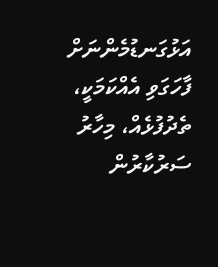އަޅުގަނޑުމެންނަށް ފާހަގަވި އެއްކަމަކީ، ތެދުފުޅެއް، މިހާރު ސަރުކާރުން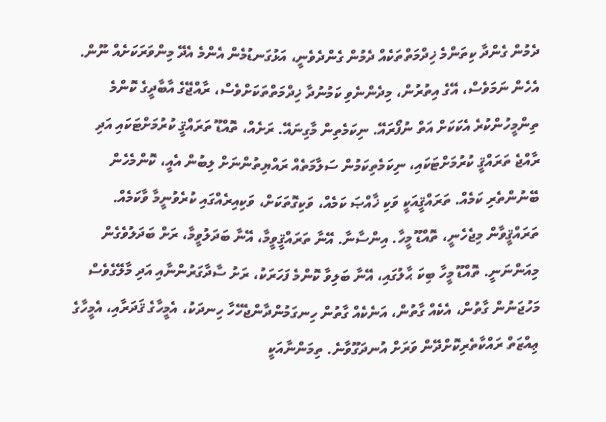ދެމުން ގެންދާ ކިތަންމެ ޚިދްމަތްތަކެއް ދެމުން ގެންދެވެނީ، އަޅުގަނޑުމެން އެންމެ އެދޭ މިންވަރަކަށެއް ނޫން. އެހެން ނަމަވެސް، އޭގެ އިތުރުން، މިދެންނެވި ކަމުނުދާ ޚިދްމަތްތަކަށްވެސް، ރާއްޖޭގެ އާބާދީގެ ކޮންމެ ތިންމީހުންކުރެ އެކަކަށް އަތް ނުފޯރައޭ. ނިކަމެތިން މާގިނައޭ. ރަށެއް، ތޮއްޑޫ ތަރައްޤީ ކުރުމަށްޓަކައި އަދި ރާއްޖެ ތަރައްޤީ ކުރުމަށްޓަކައި، ނިކަމެތިކަމުން ސަލާމަތެއް ރައްޔިތުންނަށް ލިބުން އެއީ، ކޮންމެހެން ބޭނުންތެރި ކަމެއް. ތަރައްޤީއަކީ ވަކި ޚާއްޞަ ކަމެއް، ވަކިގޮތަކަށް، ވަކިއިރެއްގައި ކުރެވުނީމާ ވާކަމެއް. ތަރައްޤީވާން މިޖެހެނީ، ތޮއްޑޫ މީހާ. އިންސާނާ. އޭނާ ތަރައްޤީވީމާ، އޭނާ ބަދަލުވީމާ، ރަށް ބަދަލުވެގެން މިއަންނަނީ. ތޮއްޑޫ މީހާ ބިކަ ޙާލުގައި، އޭނާ ބަލިވާ ކޮންމެ ފަހަރަކު، ރަށު ސާދާގަރުންނާއި އަދި މާލޭގެވެސް މަހުޖަނުން ގާތުން، އެކެއް ގާތުން، އަނެކެއް ގާތުން ހިނގަމުންދާންޖެހޭހާ ހިނދަކު، އެމީހާގެ ޤަދަރާއި، އެމީހާގެ ޢިއްޒަތް ރައްކާތެރިކޮށްދޭން ވަރަށް އުނދަގޫވާނެ. ތިމަންނާއަކީ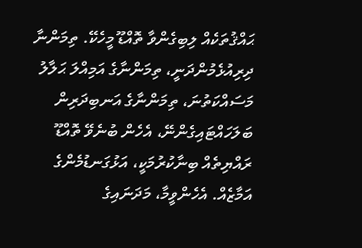ޙައްޤުތަކެއް ލިބިގެންވާ ތޮއްޑޫ މީހެކޭ. ތިމަންނާ ދިރިއުޅެމުންދަނީ، ތިމަންނާގެ އަމިއްލަ ޙަލާލު މަސައްކަތުނަ، ތިމަންނާގެ އަނބިދަރިން ބަލަހައްޓައިގެންނޭ، އެހެން ބުނެވޭ ތޮއްޑޫ ރައްޔިތެއް ބިނާކުރުމަކީ، އަޅުގަނޑުމެންގެ އަމާޒެއް. އެހެންވީމާ، މަދަނައިގެ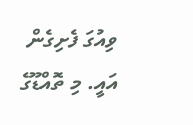ވިއުގަ ފެށިގެން އައީ. މި ތޮއްޑޫގެ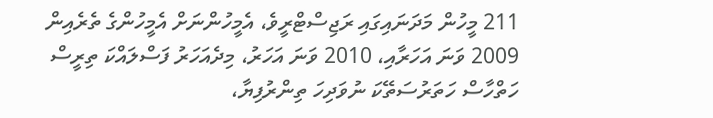211 މީހުން މަދަނައިގައި ރަޖިސްޓްރީވެ، އެމީހުންނަށް އެމީހުންގެ ތެރެއިން 2009 ވަނަ އަހަރާއި، 2010 ވަނަ އަހަރު، މިދެއަހަރު ފަސްލައްކަ ތިރީސް ހަތްހާސް ހަތަރުސަތޭކަ ނުވަދިހަ ތިންރުފިޔާ،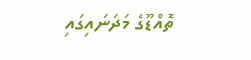ތޮއްޑޫގެ މަދަނައިގައި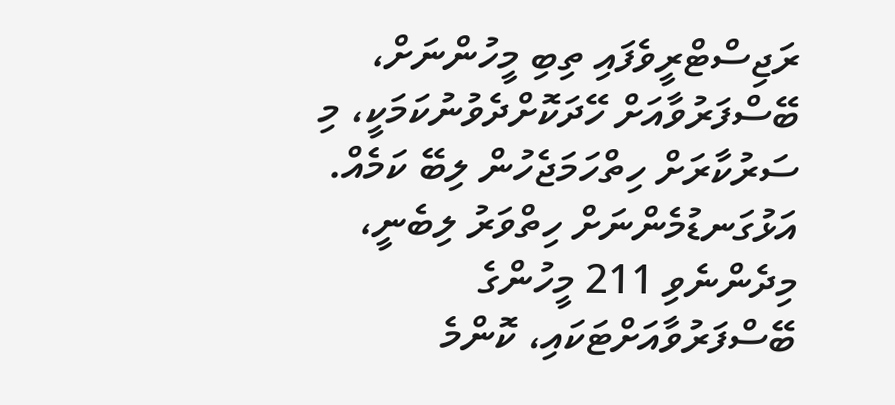ރަޖިސްޓްރީވެފައި ތިބި މީހުންނަށް، ބޭސްފަރުވާއަށް ހޭދަކޮށްދެވުނުކަމަކީ، މި ސަރުކާރަށް ހިތްހަމަޖެހުން ލިބޭ ކަމެއް.
އަޅުގަނޑުމެންނަށް ހިތްވަރު ލިބެނީ، މިދެންނެވި 211 މީހުންގެ ބޭސްފަރުވާއަށްޓަކައި، ކޮންމެ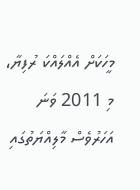މީހަކަށް އެއްލައްކަ ރުފިޔާ، މި 2011 ވަނަ އަހަރުވެސް މާލިއްޔަތުގައި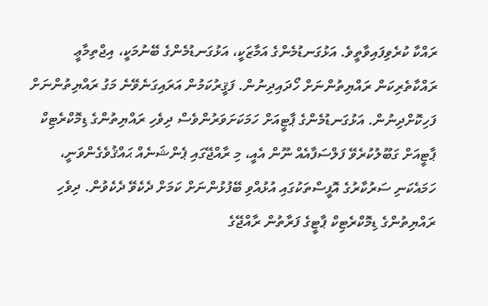ރައްކާ ކުރެވިފައިވާތީވެ. އަޅުގަނޑުމެންގެ އަމާޒަކީ، އަޅުގަނޑުމެންގެ ބޭނުމަކީ، އިޖްތިމާޢީ ރައްކާތެރިކަން ރައްޔިތުންނަށް ހޯދައިދިނުން. ފަޤީރުކަމުން އަރައިގަނެވޭނެ މަގު ރައްޔިތުންނަށް ފަހިކޮށްދިނުން. އަޅުގަނޑުމެންގެ ޕާޓީއަށް ހަމަކަށަވަރުންވެސް ދިވެހި ރައްޔިތުންގެ ޑިމޮކްރެޓިކް ޕާޓީއަށް ގަބޫލުކުރެވޭ ފަލްސަފާއެއް ނޫން އެއީ، މި ރާއްޖޭގައި ޕެންޝަނެއް ޙައްޤުވެގެންވަނީ، ހަމައެކަނި ސަރުކާރުގެ އޮފީސްތަކުގައި އުޅުއްވި ބޭފުޅުންނަށް ކަމަށް ދެކެވޭ ދެކެވުން. ދިވެހި ރައްޔިތުންގެ ޑިމޮކްރެޓިކް ޕާޓީގެ ފަރާތުން ރާއްޖޭގެ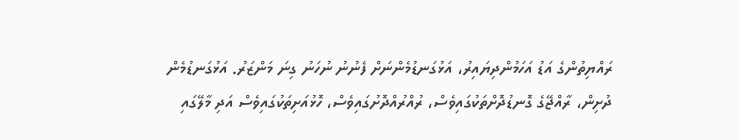ރައްޔިތުންގެ އަޑު އަހަމުންދިޔައިރު، އަޅުގަނޑުމެންނަށް ފެނުނު ނުހަނު ގިނަ މަންޒަރު. އަޅުގަނޑުމެން ދުށިން، ރާއްޖޭގެ ގޮނޑުދޮށްތަކުގައިވެސް، ރުއްރުއްދޮށުގައިވެސް، ހޮޅުއަށިތަކުގައިވެސް އަދި މާލޭގައި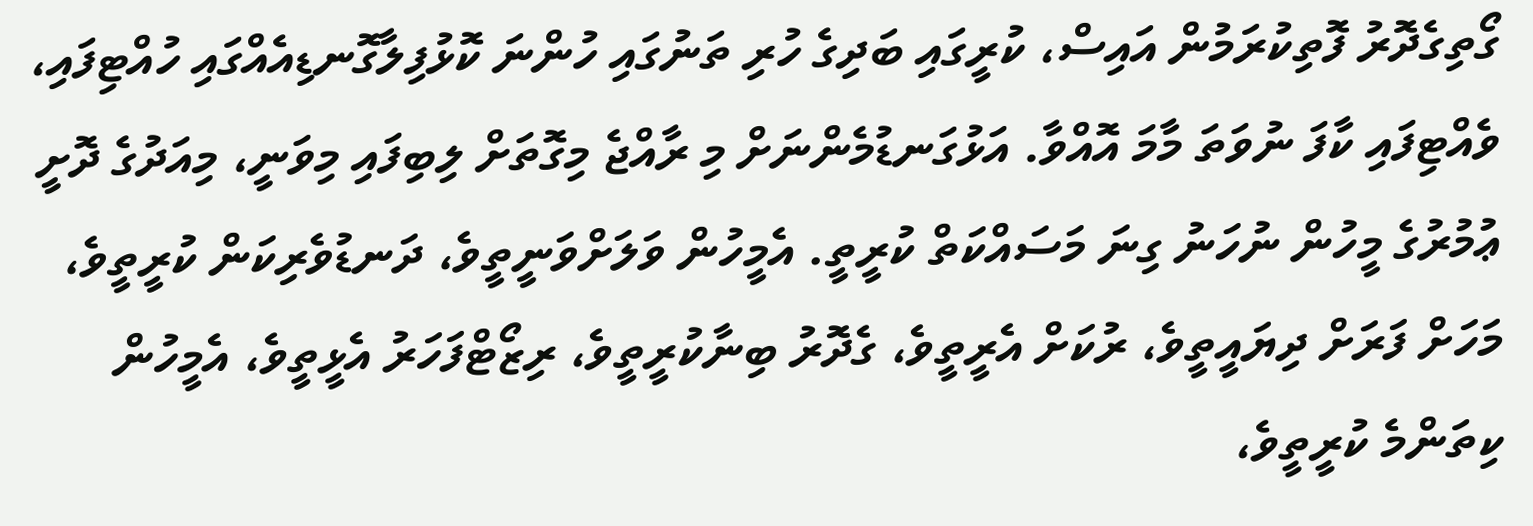ގޯތިގެދޮރު ފޮތިކުރަމުން އައިސް، ކުރީގައި ބަދިގެ ހުރި ތަނުގައި ހުންނަ ކޮޅުފިލާގޮނޑިއެއްގައި ހުއްޓިފައި، ވެއްޓިފައި ކާފަ ނުވަތަ މާމަ އޮއްވާ. އަޅުގަނޑުމެންނަށް މި ރާއްޖެ މިގޮތަށް ލިބިފައި މިވަނީ، މިއަދުގެ ދޮށީ ޢުމުރުގެ މީހުން ނުހަނު ގިނަ މަސައްކަތް ކުރީތީ. އެމީހުން ވަލަށްވަނީތީވެ، ދަނޑުވެރިކަން ކުރީތީވެ، މަހަށް ފަރަށް ދިޔައީތީވެ، ރުކަށް އެރީތީވެ، ގެދޮރު ބިނާކުރީތީވެ، ރިޒޯޓްފަހަރު އެޅީތީވެ، އެމީހުން ކިތަންމެ ކުރީތީވެ،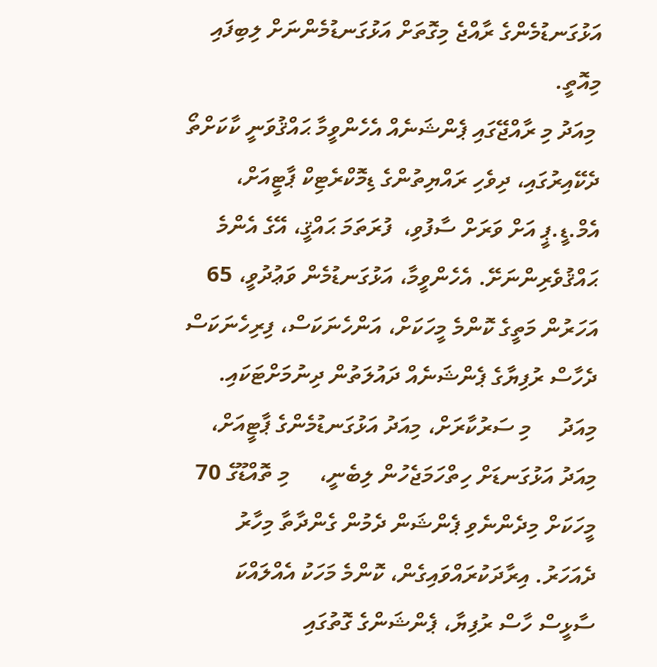އަޅުގަނޑުމެންގެ ރާއްޖެ މިގޮތަށް އަޅުގަނޑުމެންނަށް ލިބިފައި މިއޮތީ.
 މިއަދު މި ރާއްޖޭގައި ޕެންޝަނެއް އެހެންވީމާ ޙައްޤުވަނީ ކާކަށްތޯ ދެކޭއިރުގައި، ދިވެހި ރައްޔިތުންގެ ޑިމޮކްރެޓިކް ޕާޓީއަށް، އެމް.ޑީ.ޕީ އަށް ވަރަށް ސާފުވި،  ފުރަތަމަ ޙައްޤީ، އޭގެ އެންމެ ޙައްޤުވެރިންނަށޭ. އެހެންވީމާ، އަޅުގަނޑުމެން ވަޢުދުވީ، 65 އަހަރުން މަތީގެ ކޮންމެ މީހަކަށް، އަންހެނަކަސް، ފިރިހެނަކަސް ދެހާސް ރުފިޔާގެ ޕެންޝަނެއް ދައުލަތުން ދިނުމަށްޓަކައި. މިއަދު     މި ސަރުކާރަށް، މިއަދު އަޅުގަނޑުމެންގެ ޕާޓީއަށް، މިއަދު އަޅުގަނޑަށް ހިތްހަމަޖެހުން ލިބެނީ،     މި ތޮއްޑޫގެ 70 މީހަކަށް މިދެންނެވި ޕެންޝަން ދެމުން ގެންދާތާ މިހާރު ދެއަހަރު. އިރާދަކުރައްވައިގެން، ކޮންމެ މަހަކު އެއްލައްކަ ސާޅީސް ހާސް ރުފިޔާ، ޕެންޝަންގެ ގޮތުގައި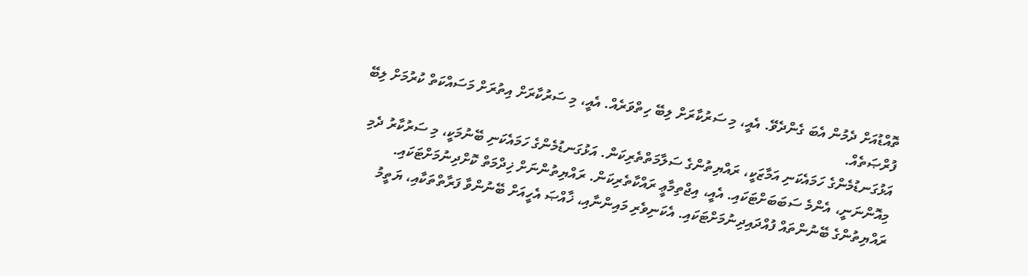ތޮއްޑުއަށް ދެމުން އެބަ ގެންދެވޭ. އެއީ، މި ސަރުކާރަށް ލިބޭ ހިތްވަރެއް. އެއީ، މި ސަރުކާރަށް އިތުރަށް މަސައްކަތް ކުރުމަށް ލިބޭ ފުރްޞަތެއް.
އަޅުގަނޑުމެންގެ ހަމައެކަނި އަމާޒަކީ، ރައްޔިތުންގެ ސަލާމަތްތެރިކަން. އަޅުގަނޑުމެންގެ ހަމައެކަނި ބޭނުމަކީ، މި ސަރުކާރު ދެމި މިއޮންނަނީ، އެންމެ ސަބަބަށްޓަކައި. އެއީ، އިޖްތިމާޢީ ރައްކާތެރިކަން. ރައްޔިތުންނަށް ޚިދްމަތް ކޮށްދިނުމަށްޓަކައި. ރައްޔިތުންގެ ބޭނުންތައް ފުއްދައިދިނުމަށްޓަކައި. އެކަނިވެރި މައިންނާއި، ޚާއްޞަ އެހީއަށް ބޭނުންވާ ފަރާތްތަކާއި، ޔަތީމު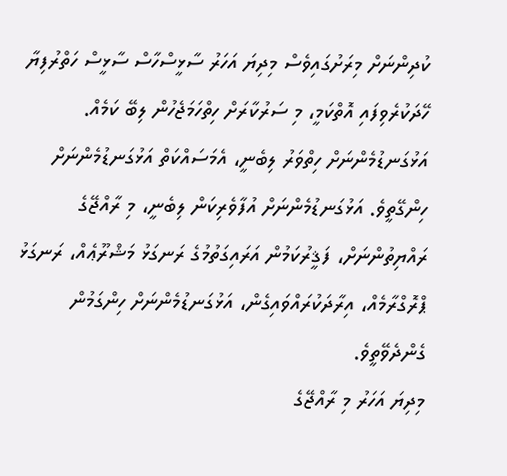ކުދިންނަށް މިރަށުގައިވެސް މިދިޔަ އަހަރު ސާޅީސްހާސް ސާޅީސް ހަތްރުފިޔާ ހޭދަކުރެވިފައި އޮތްކަމީ، މި ސަރުކާރަށް ހިތްހަމަޖެހުން ލިބޭ ކަމެއް. އަޅުގަނޑުމެންނަށް ހިތްވަރު ލިބެނީ، އެމަސައްކަތް އަޅުގަނޑުމެންނަށް ހިންގޭތީވެ. އަޅުގަނޑުމެންނަށް އުފާވެރިކަން ލިބެނީ، މި ރާއްޖޭގެ ރައްޔިތުންނަށް، ފަޤީރުކަމުން އަރައިގަތުމުގެ ރަނގަޅު މަޝްރޫޢެއް، ރަނގަޅު ޕްރޮގްރާމެއް، އިރާދަކުރައްވައިގެން، އަޅުގަނޑުމެންނަށް ހިންގަމުން ގެންދެވޭތީވެ.
މިދިޔަ އަހަރު މި ރާއްޖޭގެ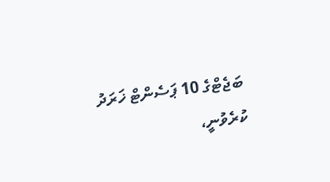ބަޖެޓްގެ 10 ޕަސެންޓް ޚަރަދު ކުރެވުނީ،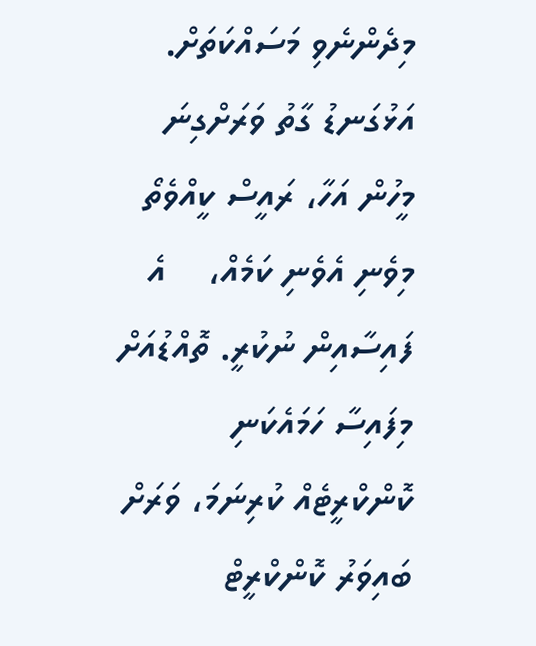މިދެންނެވި މަސައްކަތަށް. އަޅުގަނޑު ގާތު ވަރަށްގިނަ މީހުން އަހާ، ރައީސް ކީއްވެތޯ މިވެނި އެވެނި ކަމެއް،    އެ ފައިސާއިން ނުކުރީ. ތޮއްޑުއަށް މިފައިސާ ހަމައެކަނި ކޮންކްރީޓެއް ކުރިނަމަ، ވަރަށް ބައިވަރު ކޮންކްރީޓް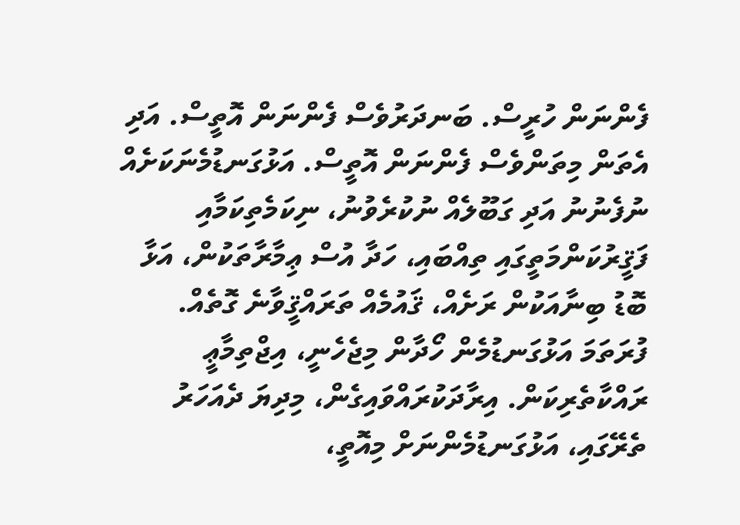ފެންނަން ހުރީސް. ބަނދަރުވެސް ފެންނަން އޮތީސް. އަދި އެތަން މިތަންވެސް ފެންނަން އޮތީސް. އަޅުގަނޑުމެނަކަށެއް ނުފެނުނު އަދި ގަބޫލެއް ނުކުރެވުނު، ނިކަމެތިކަމާއި ފަޤީރުކަންމަތީގައި ތިއްބައި، ހަދާ އުސް ޢިމާރާތަކުން، އަޅާ ބޮޑު ބިނާއަކުން ރަށެއް، ޤައުމެއް ތަރައްޤީވާނެ ގޮތެއް. ފުރަތަމަ އަޅުގަނޑުމެން ހޯދާން މިޖެހެނީ، އިޖްތިމާޢީ ރައްކާތެރިކަން. އިރާދަކުރައްވައިގެން، މިދިޔަ ދެއަހަރު ތެރޭގައި، އަޅުގަނޑުމެންނަށް މިއޮތީ،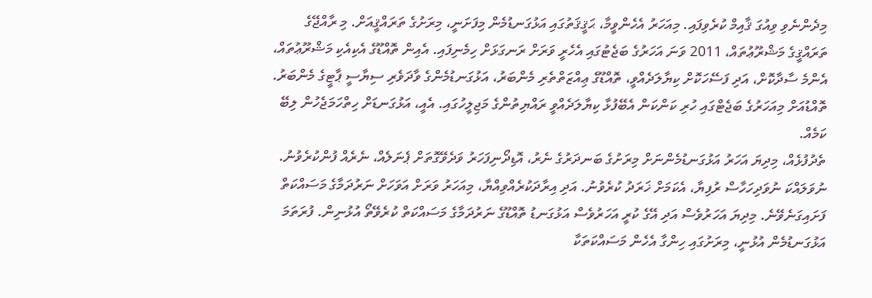މިދެންނެވި ވިއުގަ ޤާއިމް ކުރެވިފައި. މިއަހަރު އެހެންވީމާ، ޙަޤީޤަތުގައި އަޅުގަނޑުމެން މިފަށަނީ، މިރަށުގެ ތަރައްޤީއަށް. މި ރާއްޖޭގެ ތަރައްޤީގެ މަޝްރޫޢުތައް، 2011 ވަނަ އަހަރުގެ ބަޖެޓުގައި އެހެރީ ވަރަށް ރަނގަޅަށް ހިމެނިފައި. އެއިން ތޮއްޑޫގެ އެކިއެކި މަޝްރޫޢުތައް، އެންމެ ސާދާކޮށް، އަދި ފަސޭހަކޮށް ކިޔާލަދެއްވީ، ތޮއްޑޫގެ ޢިއްޒަތްތެރި މެންބަރު، އަޅުގަނޑުމެންގެ ވާދަވެރި ސިޔާސީ ޕާޓީގެ މެންބަރު. ތޮއްޑުއަށް މިއަހަރުގެ ބަޖެޓްގައި ހުރި ކަންކަން އެބޭފުޅާ ކިޔާލަދެއްވީ ރައްޔިތުންގެ މަޖިލީހުގައި. އެއީ، އަޅުގަނޑަށް ހިތްހަމަޖެހުން ލިބޭ ކަމެއް.
ތެދުފުޅެއް، މިދިޔަ އަހަރު އަޅުގަނޑުމެންނަށް މިރަށުގެ ބަނދަރުގެ ނެރު، އޮޑިދޯނިފަހަރު ވަދެވޭގޮތަށް ޕެނަލެއް، ނެރެއް ފުންކުރެވުނު. ނުވަލައްކަ ނުވަދިހަހާސް ރުފިޔާ، އެކަމަށް ޚަރަދު ކުރެވުނު. އަދި އިރާދަކުރެއްވިއްޔާ، މިއަހަރު ވަރަށް އަވަހަށް ނަރުދަމާގެ މަސައްކަތް ފަށައިގަނެވޭނެ. މިދިޔަ އަހަރުވެސް އަދި އޭގެ ކުރީ އަހަރުވެސް އަޅުގަނޑު ތޮއްޑޫގެ ނަރުދަމާގެ މަސައްކަތް ކުރެވޭތޯ އުޅުނިން. ފުރަތަމަ އަޅުގަނޑުމެން އުޅުނީ، މިރަށުގައި ހިންގާ އެހެން މަސައްކަތަކާ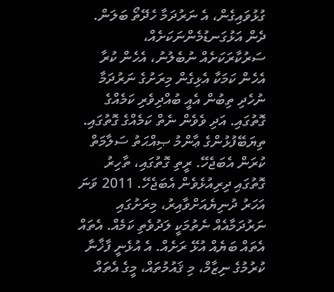ގުޅުވައިގެން، އެ ނަރުދަމާ ހެދޭތޯ ބަލަން. ދެން އަޅުގަނޑުމެންނަކަށެއް، ސަރުކާރަކަށެއް ނުބެލުނު، އެހެން ކުރާ އެހެން ކަމަކާ އެޅިގެން މިރަށުގެ ނަރުދަމާ ނުހެދި ތިބުން އެއީ ބުއްދިވެރި ކަމެއްގެ ގޮތުގައި. އަދި ވެވެން ނެތް ކަމެއްގެ ގޮތުގައި. ތިޔަބޭފުޅުންގެ ޢާންމު ޞިއްޙަތު ސަލާމަތް ކުރަން އެބަޖެހޭ. ރީތި ގޮތުގައި، ތާހިރު ގޮތުގައި ދިރިއުޅެވެން އެބަޖެހޭ. 2011 ވަނަ އަހަރު ދުނިޔެއަށްވާއިރު، މިރަށުގައި ނަރުދަމާއެއް ނެތުމަކީ ލަދުވެތި ކަމެއް. އެތައް އެތައް ބަޔެއް އުޅޭ ރަށެއް. އެ އުޅެނީ ފާޚާނާ ކުރުމުގެ ނިޒާމް، މި ޤައުމުތައް، މީގެ އެތައް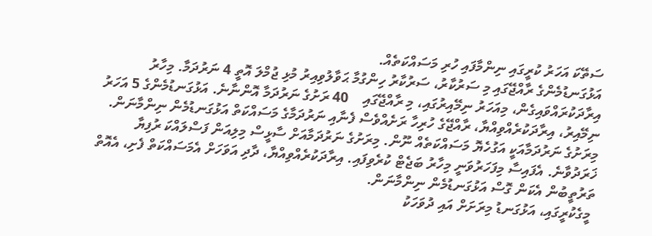ސަތޭކަ އަހަރު ކުރީގައި ނިންމާފައި ހުރި މަސައްކަތެއް.
އަޅުގަނޑުމެންގެ ރާއްޖޭގައި މި ސަރުކާރު، ސަރުކާރު ހިންގުމާ ޙަވާލުވިއިރު މުޅި ޖުމްލަ އޮތީ 4 ނަރުދަމާ. މިހާރު އިރާދަކުރައްވައިގެން، މިއަހަރު ނިމޭއިރުގައި، މި ރާއްޖޭގައި    40 ރަށުގެ ނަރުދަމާ އޮންނާނެ. އަޅުގަނޑުމެންގެ 5 އަހަރު ނިމޭއިރު، އިރާދަކުރެއްވިއްޔާ، ރާއްޖޭގެ ހުރިހާ ރަށެއްވެސް ފެނާއި ނަރުދަމާގެ މަސައްކަތް އަޅުގަނޑުމެން ނިންމާނަން. މިރަށުގެ ނަރުދަމާއަކީ އަގުހެޔޮ މަސައްކަތެއް ނޫން. މިރަށުގެ ނަރުދަމާއަށް ސާޅީސް މިލިއަން ފަސްލައްކަ ރުފިޔާ ޚަރަދުވާނެ. އެފައިސާ މިފަހަރުވަނީ މިހާރު ބަޖެޓް ކުރެވިފައި. އިރާދަކުރެއްވިއްޔާ، ދާދި އަވަހަށް އެމަސައްކަތް ފެށި، އެއޮތް ތަރުތީބުން އެކަން ގޮސް އަޅުގަނޑުމެން ނިންމާނަން.
 މީގެކުރީގައި، އަޅުގަނޑު މިރަށަށް އައި ދުވަހަކު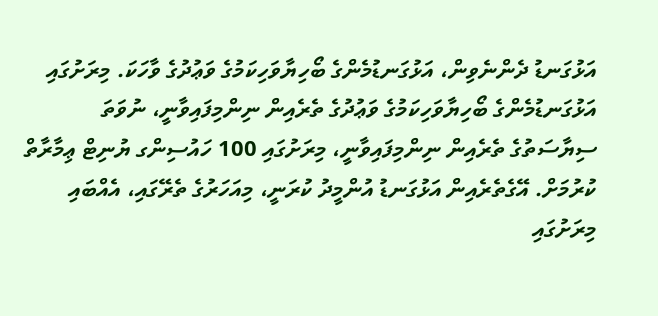އަޅުގަނޑު ދެންނެވިން، އަޅުގަނޑުމެންގެ ބޯހިޔާވަހިކަމުގެ ވަޢުދުގެ ވާހަކަ. މިރަށުގައި އަޅުގަނޑުމެންގެ ބޯހިޔާވަހިކަމުގެ ވަޢުދުގެ ތެރެއިން ނިންމިފައިވާނީ، ނުވަތަ ސިޔާސަތުގެ ތެރެއިން ނިންމިފައިވާނީ، މިރަށުގައި 100 ހައުސިންގ ޔުނިޓް ޢިމާރާތް ކުރުމަށް. އޭގެތެރެއިން އަޅުގަނޑު އުންމީދު ކުރަނީ، މިއަހަރުގެ ތެރޭގައި، އެއްބައި މިރަށުގައި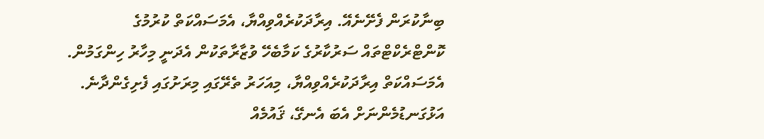ބިނާކުރަން ފެށޭނެއޭ. އިރާދަކުރެއްވިއްޔާ، އެމަސައްކަތް ކުރުމުގެ ކޮންޓްރެކްޓްތައް ސަރުކާރުގެ ކަމާބެހޭ ވުޒާރާތަކުން އެދަނީ މިހާރު ހިންގަމުން. އެމަސައްކަތް އިރާދަކުރެއްވިއްޔާ، މިއަހަރު ތެރޭގައި މިރަށުގައި ފެށިގެންދާނެ.
އަޅުގަނޑުމެންނަށް އެބަ އެނގޭ، ޤައުމެއް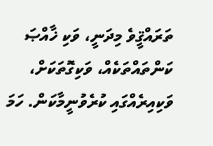ތަރައްޤީވެ މިދަނީ، ވަކި ޚާއްޞަ ކަންތައްތަކެއް، ވަކިގޮތަކަށް، ވަކިއިރެއްގައި ކުރެވުނީމާކަން. ހަމަ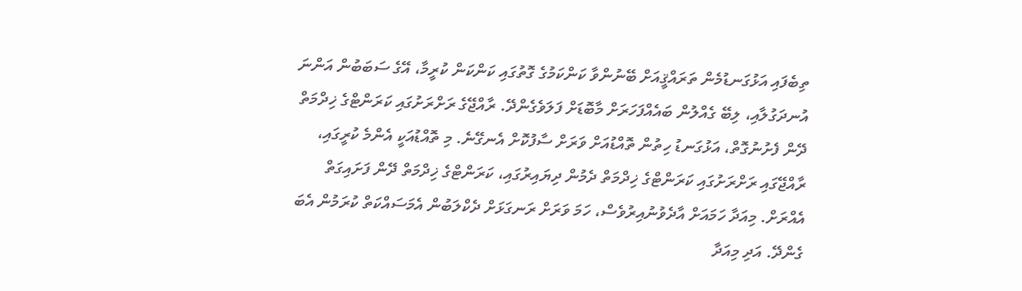ތިބެފައި އަޅުގަނޑުމެން ތަރައްޤީއަށް ބޭނުންވާ ކަންކަމުގެ ގޮތުގައި ކަންކަން ކުރީމާ، އޭގެ ސަބަބުން އަންނަ އުނދަގުލާއި، ލިބޭ ގެއްލުން ބައެއްފަހަރަށް މާބޮޑަށް ފަލަވެގެންދޭ. ރާއްޖޭގެ ރަށްރަށުގައި ކަރަންޓްގެ ޚިދްމަތް ދޭން ފެށުނުގޮތް، އަޅުގަނޑު ހިތުން ތޮއްޑުއަށް ވަރަށް ސާފުކޮށް އެނގޭނެ. މި ތޮއްޑުއަކީ އެންމެ ކުރީގައި، ރާއްޖޭގައި ރަށްރަށުގައި ކަރަންޓްގެ ޚިދްމަތް ދެމުން ދިޔައިރުގައި، ކަރަންޓްގެ ޚިދްމަތް ދޭން ފަށައިގަތް އެއްރަށް. މިއަދާ ހަމައަށް އާދެވުނުއިރުވެސް، ހަމަ ވަރަށް ރަނގަޅަށް ދެކްލަބުން އެމަސައްކަތް ކުރަމުން އެބަ ގެންދޭ. އަދި މިއަދާ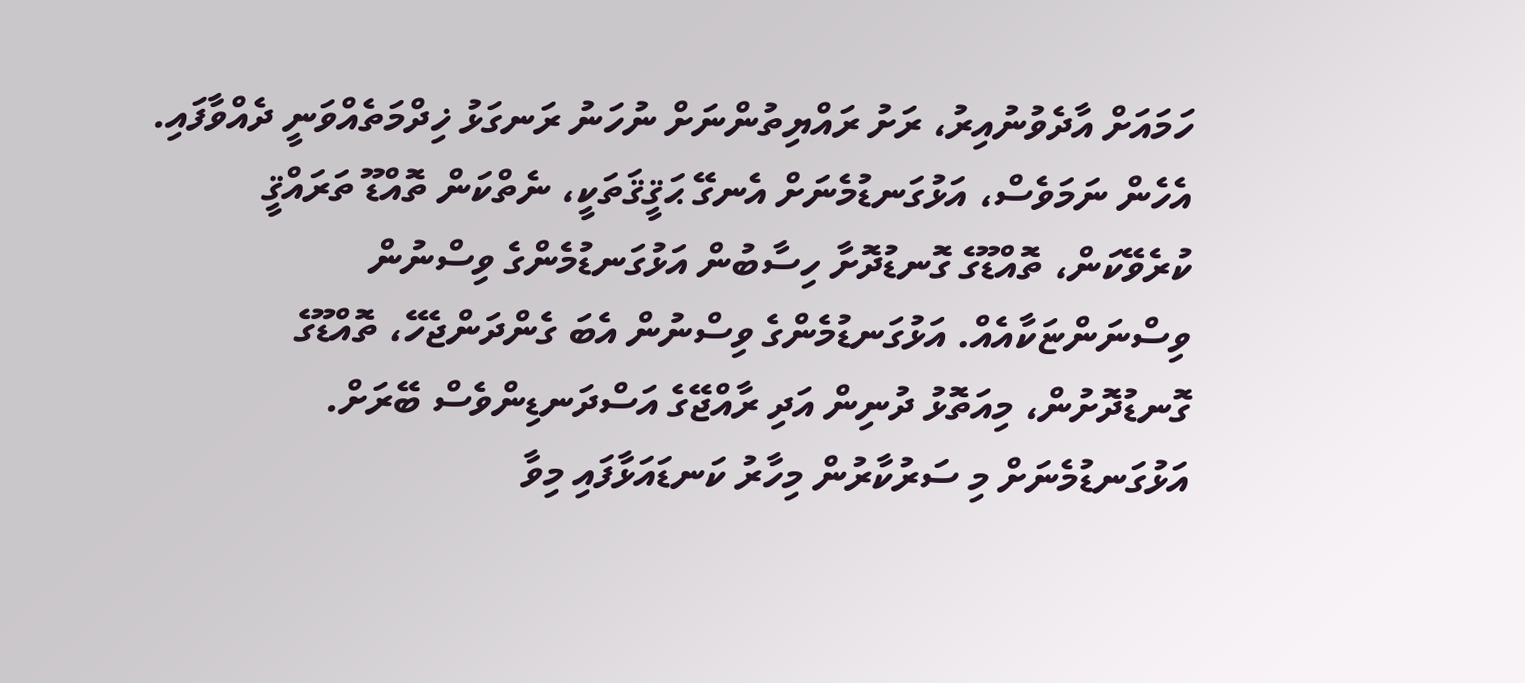ހަމައަށް އާދެވުނުއިރު، ރަށު ރައްޔިތުންނަށް ނުހަނު ރަނގަޅު ޚިދްމަތެއްވަނީ ދެއްވާފައި. އެހެން ނަމަވެސް، އަޅުގަނޑުމެނަށް އެނގޭ ޙަޤީޤަތަކީ، ނެތްކަން ތޮއްޑޫ ތަރައްޤީ ކުރެވޭކަން، ތޮއްޑޫގެ ގޮނޑުދޮށާ ހިސާބުން އަޅުގަނޑުމެންގެ ވިސްނުން ވިސްނަންޏަކާއެއް. އަޅުގަނޑުމެންގެ ވިސްނުން އެބަ ގެންދަންޖެހޭ، ތޮއްޑޫގެ ގޮނޑުދޮށުން، މިއަތޮޅު ދުނިން އަދި ރާއްޖޭގެ އަސްދަނޑިންވެސް ބޭރަށް. އަޅުގަނޑުމެނަށް މި ސަރުކާރުން މިހާރު ކަނޑައަޅާފައި މިވާ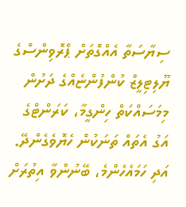ސިޔާސަތާ އެއްގޮތަށް ޕްރޮވިންސްގެ ޔޫލިޓިލީޒް ކުންފުންޏެއްގެ ދަށުން މިމަސައްކަތް ހިންގީމާ، ކަރަންޓްގެ އަގު އެތައް ތަނަކުން ހެޔޮވެގެންދޭ. އަދި ހަމައެހެންމެ، ބޭނުންވާ އިތުރަށް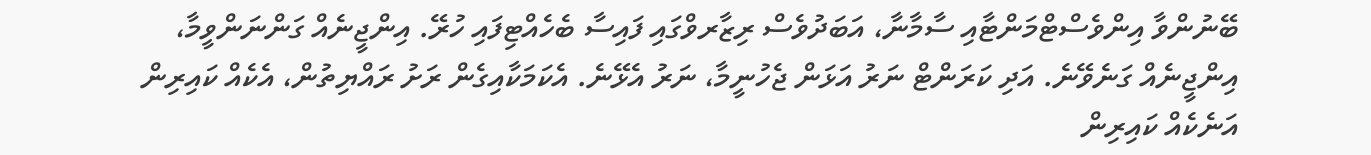ބޭނުންވާ އިންވެސްޓްމަންޓާއި ސާމާނާ، އަބަދުވެސް ރިޒާރވްގައި ފައިސާ ބެހެއްޓިފައި ހުރޭ. އިންޖީނެއް ގަންނަންވީމާ، އިންޖީނެއް ގަނެވޭނެ. އަދި ކަރަންޓް ނަރު އަޅަން ޖެހުނީމާ، ނަރު އެޅޭނެ. އެކަމަކާއިގެން ރަށު ރައްޔިތުން، އެކެއް ކައިރިން އަނެކެއް ކައިރިން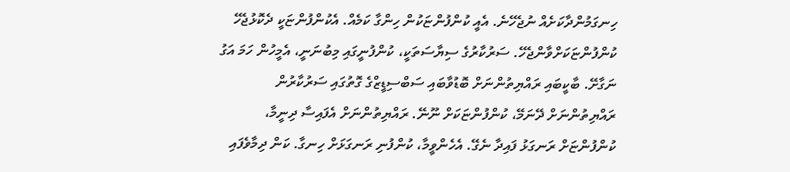ހިނގަމުންދާކަށެއް ނުޖެހޭނެ. އެއީ ކުންފުންޏަކުން ހިންގާ ކަމެއް. އެކުންފުންޏަކީ ދެކޮޅުޖެހޭ ކުންފުންޏަކަށްވާންޖެހޭ. ސަރުކާރުގެ ސިޔާސަތަކީ، ކުންފުނީގައި މިބުނަނީ، އެމީހުން ހަމަ އަގު ނަގާށޭ. ބާކީބައި ރައްޔިތުންނަށް ބޮޑުވާބައި ސަބްސިޑީޒްގެ ގޮތުގައި ސަރުކާރުން ރައްޔިތުންނަށް ދޭނަމޭ، ކުންފުންޏަކަށް ނޫނޭ. ރައްޔިތުންނަށް އެފައިސާ ދިނީމާ، ކުންފުންޏަށް ރަނގަޅު ފައިދާ ނެގޭ. އެހެންވީމާ، ކުންފުނި ރަނގަޅަށް ހިނގާ. ކަން ދިމާވެފައި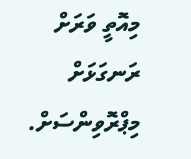މިއޮތީ ވަރަށް ރަނގަޅަށް މިޕްރޮވިންސަށް.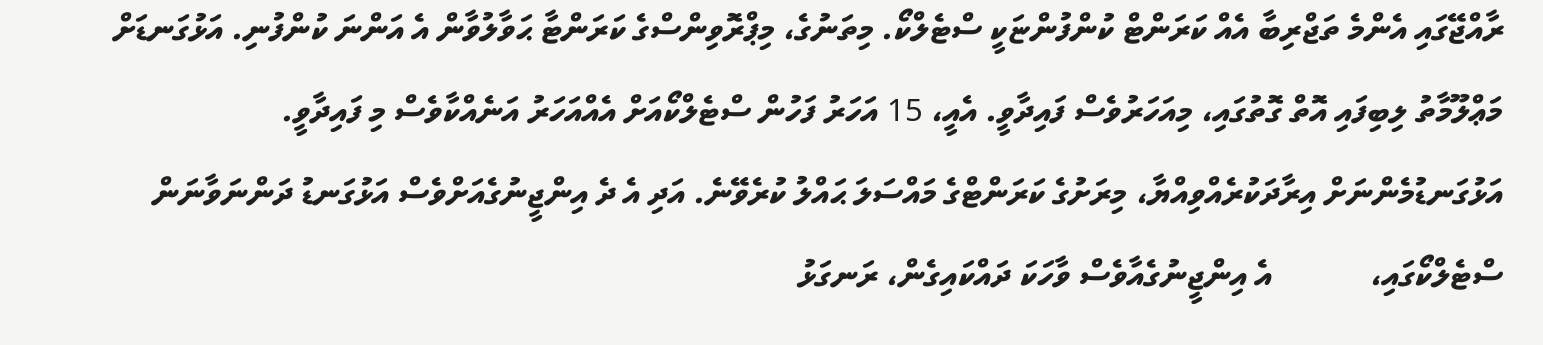ރާއްޖޭގައި އެންމެ ތަޖްރިބާ އެއް ކަރަންޓް ކުންފުންޏަކީ ސްޓެލްކޯ. މިތަނުގެ، މިޕްރޮވިންސްގެ ކަރަންޓާ ޙަވާލުވާން އެ އަންނަ ކުންފުނި. އަޅުގަނޑަށް މަޢްލޫމާތު ލިބިފައި އޮތް ގޮތުގައި، މިއަހަރުވެސް ފައިދާވީ. އެއީ، 15 އަހަރު ފަހުން ސްޓެލްކޯއަށް އެއްއަހަރު އަނެއްކާވެސް މި ފައިދާވީ.
އަޅުގަނޑުމެންނަށް އިރާދަކުރެއްވިއްޔާ، މިރަށުގެ ކަރަންޓްގެ މައްސަލަ ޙައްލު ކުރެވޭނެ. އަދި އެ ދެ އިންޖީނުގެއަށްވެސް އަޅުގަނޑު ދަންނަވާނަން ސްޓެލްކޯގައި،            އެ އިންޖީނުގެއާވެސް ވާހަކަ ދައްކައިގެން، ރަނގަޅު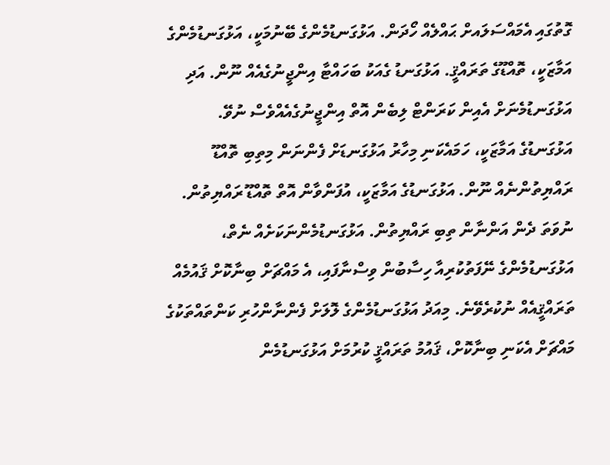ގޮތުގައި އެމައްސަލައށް ޙައްލެއް ހޯދަން. އަޅުގަނޑުމެންގެ ބޭނުމަކީ، އަޅުގަނޑުމެންގެ އަމާޒަކީ، ތޮއްޑޫގެ ތަރައްޤީ. އަޅުގަނޑު ގެއަކު ބަހައްޓާ އިންޖީނުގެއެއް ނޫން. އަދި އަޅުގަނޑުމެނަށް އެއިން ކަރަންޓް ލިބެން އޮތް އިންޖީނުގެއެއްވެސް ނުވޭ. އަޅުގަނޑުގެ އަމާޒަކީ، ހަމައެކަނި މިހާރު އަޅުގަނޑަށް ފެންނަން މިތިބި ތޮއްޑޫ ރައްޔިތުންނެއް ނޫން. އަޅުގަނޑުގެ އަމާޒަކީ، އުފަންވާން އޮތް ތޮއްޑޫ ރައްޔިތުން. ނުވަތަ ދެން އަންނާން ތިބި ރައްޔިތުން. އަޅުގަނޑުމެންނަކަށެއް ނެތް، އަޅުގަނޑުމެންގެ ނޭފަތުކުރިއާ ހިސާބުން ވިސްނާފައި، އެ މައްޗަށް ބިނާކޮށް ޤައުމެއް ތަރައްޤީއެއް ނުކުރެވޭނެ. މިއަދު އަޅުގަނޑުމެންގެ ލޮލަށް ފެންނާންހުރި ކަންތައްތަކުގެ މައްޗަށް އެކަނި ބިނާކޮށް، ޤައުމު ތަރައްޤީ ކުރުމަށް އަޅުގަނޑުމެން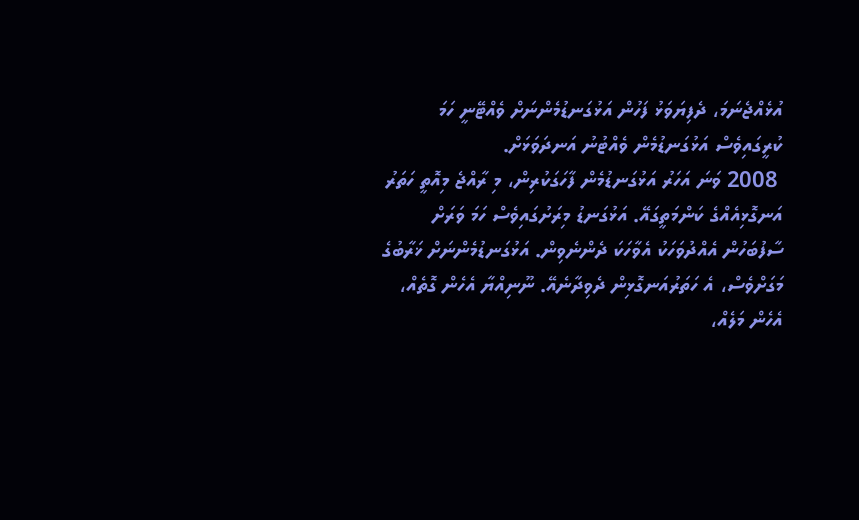އުޅެއްޖެނަމަ، ދެފިޔަވަޅު ފަހުން އަޅުގަނޑުމެންނަށް ވެއްޓޭނީ ހަމަ ކުރީގައިވެސް އަޅުގަނޑުމެން ވެއްޓުނު އަނދަވަޅަށް.
 2008 ވަނަ އަހަރު އަޅުގަނޑުމެން ފާހަގަކުރިން، މި ރާއްޖެ މިއޮތީ ހަތަރު އަނގޮޅިއެއްގެ ކަންމަތީގައޭ. އަޅުގަނޑު މިރަށުގައިވެސް ހަމަ ވަރަށް ސާފުބަހުން އެއްދުވަހަކު އެވާހަކަ ދެންނެވިން. އަޅުގަނޑުމެންނަށް ޚަރާބުގެ މަގަށްވެސް، އެ ހަތަރުއަނގޮޅިން ދެވިދާނެއޭ. ނޫނިއްޔާ އެހެން ގޮތެއް، އެހެން މަލެއް،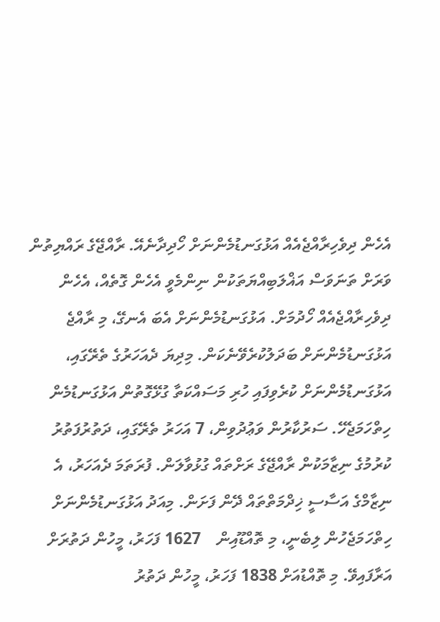އެހެން ދިވެހިރާއްޖެއެއް އަޅުގަނޑުމެންނަށް ހޯދިދާނެއޭ. ރާއްޖޭގެ ރައްޔިތުން ވަރަށް ތަނަވަސް އަޣްލަބިއްޔަތަކުން ނިންމެވީ އެހެން ގޮތެއް، އެހެން ދިވެހިރާއްޖެއެއް ހޯދުމަށް. އަޅުގަނޑުމެންނަށް އެބަ އެނގޭ، މި ރާއްޖެ އަޅުގަނޑުމެންނަށް ބަދަލުކުރެވޭނެކަން. މިދިޔަ ދެއަހަރުގެ ތެރޭގައި، އަޅުގަނޑުމެންނަށް ކުރެވިފައި ހުރި މަސައްކަތާ ގުޅޭގޮތުން އަޅުގަނޑުމެން ހިތްހަމަޖެހޭ. ސަރުކާރުން ވަޢުދުވިން، 7 އަހަރު ތެރޭގައި، ދަތުރުފަތުރު ކުރުމުގެ ނިޒާމަކުން ރާއްޖޭގެ ރަށްތައް ގުޅުވާލަން. ފުރަތަމަ ދެއަހަރު، އެ ނިޒާމްގެ އަސާސީ ޚިދްމަތްތައް ދޭން ފަށަން. މިއަދު އަޅުގަނޑުމެންނަށް ހިތްހަމަޖެހުން ލިބެނީ، މި ތޮއްޑޫއިން    1627 ފަހަރު، މީހުން ދަތުރަށް އަރާފައިވޭ. މި ތޮއްޑުއަށް 1838 ފަހަރު، މީހުން ދަތުރު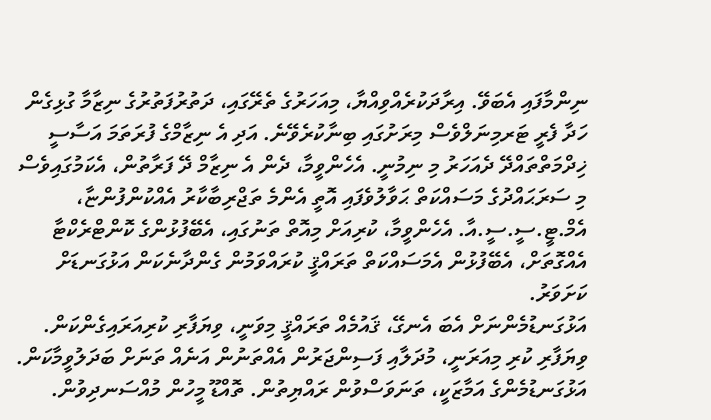ނިންމާފައި އެބަވޭ. އިރާދަކުރެއްވިއްޔާ، މިއަހަރުގެ ތެރޭގައި، ދަތުރުފަތުރުގެ ނިޒާމާ ގުޅިގެން ހަދާ ފެރީ ޓަރމިނަލްވެސް މިރަށުގައި ބިނާކުރެވޭނެ. އަދި އެ ނިޒާމްގެ ފުރަތަމަ އަސާސީ ޚިދްމަތްތައްދޭ ދެއަހަރު މި ނިމުނީ. އެހެންވީމާ، ދެން އެ ނިޒާމް ދޭ ފަރާތުން، އެކަމުގައިވެސް މި ސަރަޙައްދުގެ މަސައްކަތް ޙަވާލުވެފައި އޮތީ އެންމެ ތަޖްރިބާކާރު އެއްކުންފުންޏާ، އެމް.ޓީ.ސީ.ސީ.އާ. އެހެންވީމާ، ކުރިއަށް މިއޮތް ތަނުގައި، އެބޭފުޅުންގެ ކޮންޓްރެކްޓާ އެއްގޮތަށް، އެބޭފުޅުން އެމަސައްކަތް ތަރައްޤީ ކުރައްވަމުން ގެންދާނެކަން އަޅުގަނޑަށް ކަށަވަރު.
އަޅުގަނޑުމެންނަށް އެބަ އެނގޭ، ޤައުމެއް ތަރައްޤީ މިވަނީ، ވިޔަފާރި ކުރިއަރައިގެންކަން. ވިޔަފާރި ކުރި މިއަރަނީ، މުދަލާއި ފަސިންޖަރުން އެއްތަނުން އަނެއް ތަނަށް ބަދަލުވީމާކަން. އަޅުގަނޑުމެންގެ އަމާޒަކީ، ތަނަވަސްވުން ރައްޔިތުން. ތޮއްޑޫ މީހުން މުއްސަނދިވުން.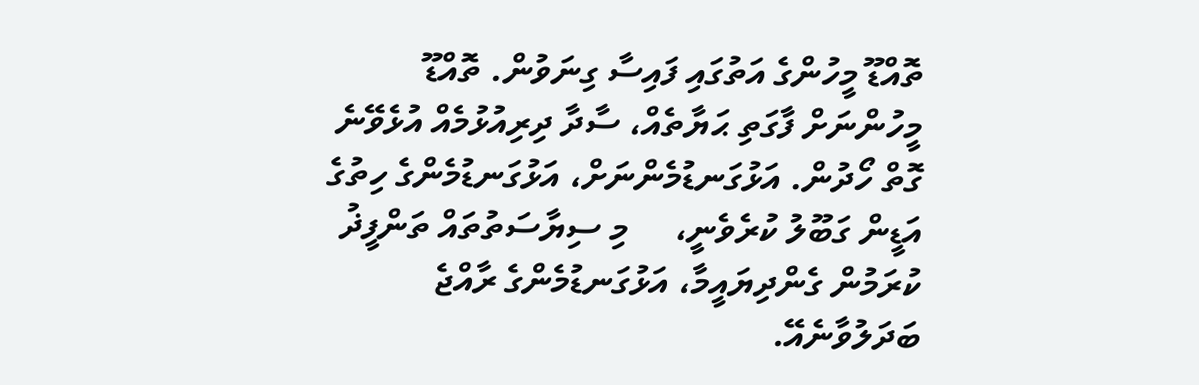ތޮއްޑޫ މީހުންގެ އަތުގައި ފައިސާ ގިނަވުން. ތޮއްޑޫ މީހުންނަށް ފާގަތި ޙަޔާތެއް، ސާދާ ދިރިއުޅުމެއް އުޅެވޭނެ ގޮތް ހޯދުން. އަޅުގަނޑުމެންނަށް، އަޅުގަނޑުމެންގެ ހިތުގެ އަޑީން ގަބޫލު ކުރެވެނީ،     މި ސިޔާސަތުތައް ތަންފީޛު ކުރަމުން ގެންދިޔައީމާ، އަޅުގަނޑުމެންގެ ރާއްޖެ ބަދަލުވާނެއޭ.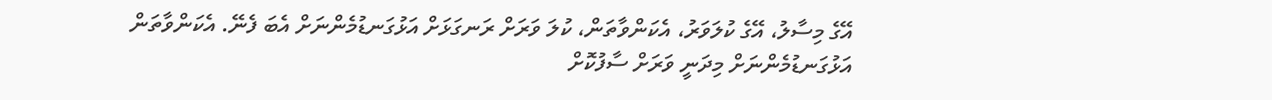އޭގެ މިސާލު، އޭގެ ކުލަވަރު، އެކަންވާތަން، ކުލަ ވަރަށް ރަނގަޅަށް އަޅުގަނޑުމެންނަށް އެބަ ފެނޭ. އެކަންވާތަން އަޅުގަނޑުމެންނަށް މިދަނީ ވަރަށް ސާފުކޮށް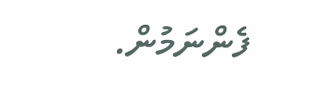ފެންނަމުން.